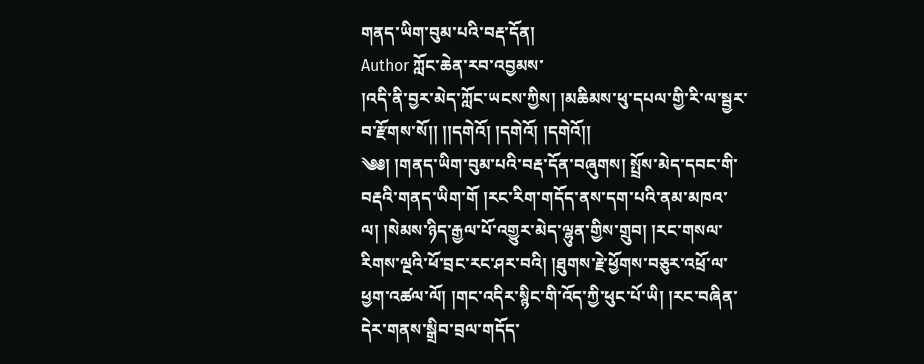གནད་ཡིག་བུམ་པའི་བརྡ་དོན།
Author ཀློང་ཆེན་རབ་འབྱམས་
།འདི་ནི་བྱར་མེད་ཀློང་ཡངས་ཀྱིས། །མཆིམས་ཕུ་དཔལ་གྱི་རི་ལ་སྦྱར་བ་རྫོགས་སོ།། །།དགེའོ། །དགེའོ། །དགེའོ།།
༄༅། །གནད་ཡིག་བུམ་པའི་བརྡ་དོན་བཞུགས། སྤྲོས་མེད་དབང་གི་བརྡའི་གནད་ཡིག་གོ །རང་རིག་གདོད་ནས་དག་པའི་ནམ་མཁའ་ལ། །སེམས་ཉིད་རྒྱལ་པོ་འགྱུར་མེད་ལྷུན་གྱིས་གྲུབ། །རང་གསལ་རིགས་ལྔའི་ཕོ་བྲང་རང་ཤར་བའི། །ཐུགས་རྗེ་ཕྱོགས་བཅུར་འཕྲོ་ལ་ཕྱག་འཚལ་ལོ། །གང་འདིར་སྙིང་གི་འོད་ཀྱི་ཕུང་པོ་ཡི། །རང་བཞིན་དེར་གནས་སྒྲིབ་བྲལ་གདོད་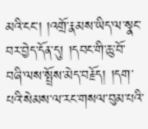མའི་ངང་། །འགྲོ་རྣམས་ཡིད་ལ་སྣང་བར་བྱེད་དོན་དུ། །དབང་གི་ཆུ་བོ་བཞི་ལས་སྤྲོས་མེད་བརྗོད། །དག་པའི་སེམས་ལ་རང་གསལ་བུམ་པའི་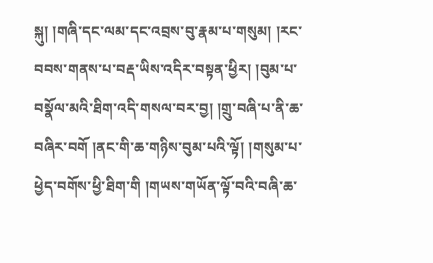སྐུ། །གཞི་དང་ལམ་དང་འབྲས་བུ་རྣམ་པ་གསུམ། །རང་བབས་གནས་པ་བརྡ་ཡིས་འདིར་བསྟན་ཕྱིར། །བུམ་པ་བསྣོལ་མའི་ཐིག་འདི་གསལ་བར་བྱ། །གྲུ་བཞི་པ་ནི་ཆ་བཞིར་བགོ །ནང་གི་ཆ་གཉིས་བུམ་པའི་ལྟོ། །གསུམ་པ་ཕྱེད་བགོས་ཕྱི་ཐིག་གི །གཡས་གཡོན་ལྟོ་བའི་བཞི་ཆ་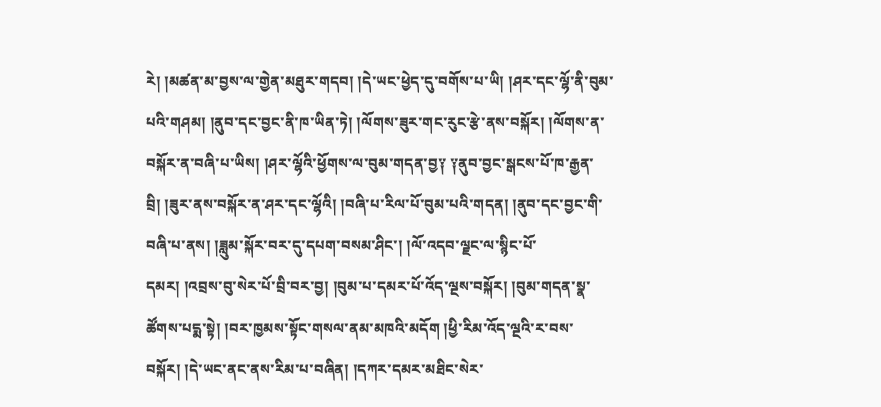རེ། །མཚན་མ་བྱས་ལ་གྱེན་མཐུར་གདབ། །དེ་ཡང་ཕྱེད་དུ་བགོས་པ་ཡི། །ཤར་དང་ལྷོ་ནི་བུམ་པའི་གཤམ། །ནུབ་དང་བྱང་ནི་ཁ་ཡིན་ཏེ། །ལོགས་ཟུར་གང་རུང་རྩེ་ནས་བསྐོར། །ལོགས་ན་བསྐོར་ན་བཞི་པ་ཡིས། །ཤར་ལྷོའི་ཕྱོགས་ལ་བུམ་གདན་བྱ༑ ༑ནུབ་བྱང་སྒངས་པོ་ཁ་རྒྱན་བྲི། །ཟུར་ནས་བསྐོར་ན་ཤར་དང་ལྷོའི། །བཞི་པ་རིལ་པོ་བུམ་པའི་གདན། །ནུབ་དང་བྱང་གི་བཞི་པ་ནས། །ཟླུམ་སྐོར་བར་དུ་དཔག་བསམ་ཤིང་། །ལོ་འདབ་ལྗང་ལ་སྙིང་པོ་དམར། །འབྲས་བུ་སེར་པོ་བྲི་བར་བྱ། །བུམ་པ་དམར་པོ་འོད་ལྔས་བསྐོར། །བུམ་གདན་སྣ་ཚོགས་པདྨ་སྟེ། །བར་ཁྱམས་སྟོང་གསལ་ནམ་མཁའི་མདོག །ཕྱི་རིམ་འོད་ལྔའི་ར་བས་བསྐོར། །དེ་ཡང་ནང་ནས་རིམ་པ་བཞིན། །དཀར་དམར་མཐིང་སེར་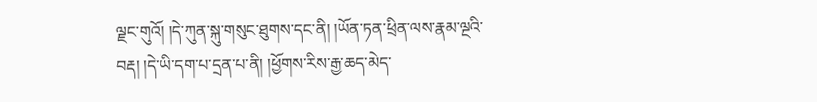ལྗང་གུའོ། །དེ་ཀུན་སྐུ་གསུང་ཐུགས་དང་ནི། །ཡོན་ཏན་ཕྲིན་ལས་རྣམ་ལྔའི་བརྡ། །དེ་ཡི་དག་པ་དྲན་པ་ནི། །ཕྱོགས་རིས་རྒྱ་ཆད་མེད་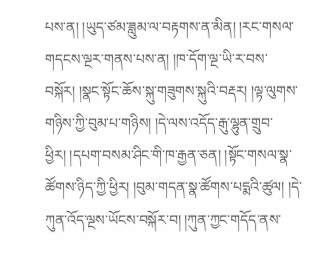པས་ན། །ཡུད་ཙམ་ཟླུམ་ལ་བརྟགས་ན་མིན། །རང་གསལ་གདངས་ལྔར་གནས་པས་ན། །ཁ་དོག་ལྔ་ཡི་ར་བས་བསྐོར། །སྣང་སྟོང་ཆོས་སྐུ་གཟུགས་སྐུའི་བརྡར། །ལྟ་ལུགས་གཉིས་ཀྱི་བུམ་པ་གཉིས། །དེ་ལས་འདོད་རྒུ་ལྷུན་གྲུབ་ཕྱིར། །དཔག་བསམ་ཤིང་གི་ཁ་རྒྱན་ཅན། །སྟོང་གསལ་སྣ་ཚོགས་ཉིད་ཀྱི་ཕྱིར། །བུམ་གདན་སྣ་ཚོགས་པདྨའི་ཚུལ། །དེ་ཀུན་འོད་ལྔས་ཡོངས་བསྐོར་བ། །ཀུན་ཀྱང་གདོད་ནས་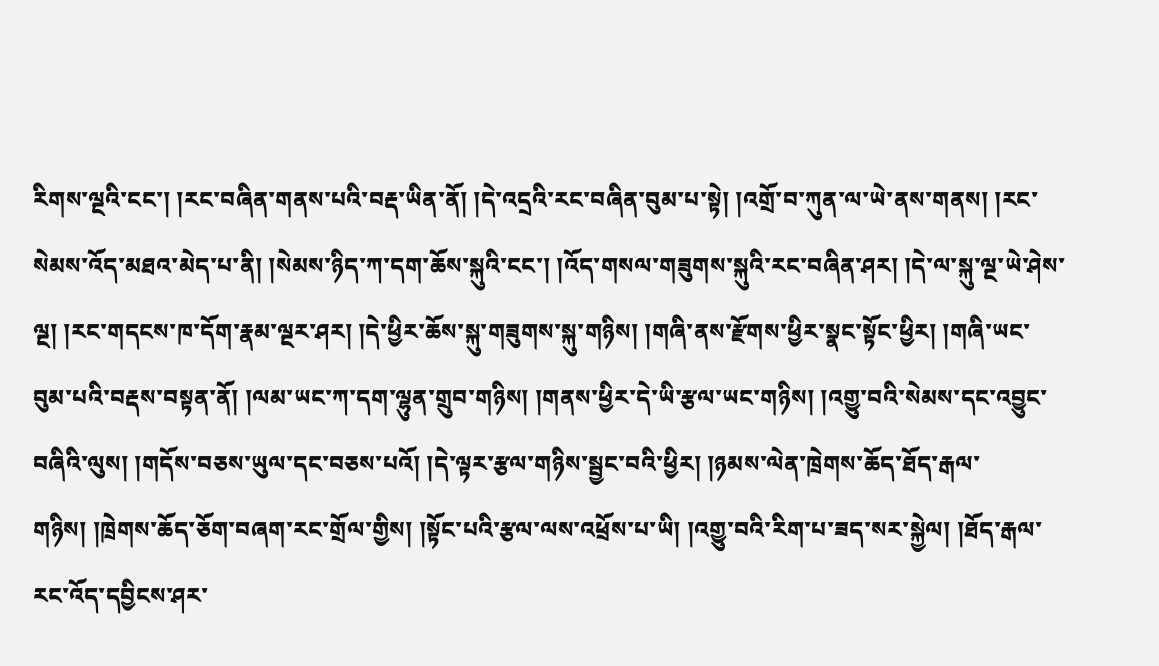རིགས་ལྔའི་ངང་། །རང་བཞིན་གནས་པའི་བརྡ་ཡིན་ནོ། །དེ་འདྲའི་རང་བཞིན་བུམ་པ་སྟེ། །འགྲོ་བ་ཀུན་ལ་ཡེ་ནས་གནས། །རང་སེམས་འོད་མཐའ་མེད་པ་ནི། །སེམས་ཉིད་ཀ་དག་ཆོས་སྐུའི་ངང་། །འོད་གསལ་གཟུགས་སྐུའི་རང་བཞིན་ཤར། །དེ་ལ་སྐུ་ལྔ་ཡེ་ཤེས་ལྔ། །རང་གདངས་ཁ་དོག་རྣམ་ལྔར་ཤར། །དེ་ཕྱིར་ཆོས་སྐུ་གཟུགས་སྐུ་གཉིས། །གཞི་ནས་རྫོགས་ཕྱིར་སྣང་སྟོང་ཕྱིར། །གཞི་ཡང་བུམ་པའི་བརྡས་བསྟན་ནོ། །ལམ་ཡང་ཀ་དག་ལྷུན་གྲུབ་གཉིས། །གནས་ཕྱིར་དེ་ཡི་རྩལ་ཡང་གཉིས། །འགྱུ་བའི་སེམས་དང་འབྱུང་བཞིའི་ལུས། །གདོས་བཅས་ཡུལ་དང་བཅས་པའོ། །དེ་ལྟར་རྩལ་གཉིས་སྦྱང་བའི་ཕྱིར། །ཉམས་ལེན་ཁྲེགས་ཆོད་ཐོད་རྒལ་གཉིས། །ཁྲེགས་ཆོད་ཅོག་བཞག་རང་གྲོལ་གྱིས། །སྟོང་པའི་རྩལ་ལས་འཕྲོས་པ་ཡི། །འགྱུ་བའི་རིག་པ་ཟད་སར་སྐྱེལ། །ཐོད་རྒལ་རང་འོད་དབྱིངས་ཤར་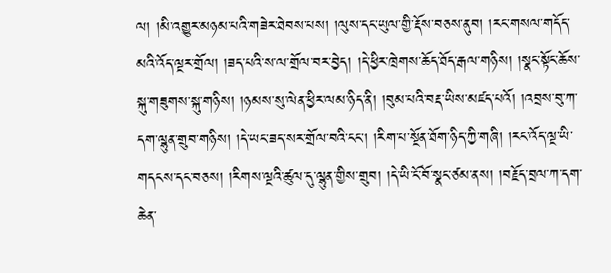ལ། །མི་འགྱུར་མཉམ་པའི་གཟེར་ཐེབས་པས། །ལུས་དང་ཡུལ་གྱི་རྡོས་བཅས་ནུབ། །རང་གསལ་གདོད་མའི་འོད་ལྔར་གྲོལ། །ཟད་པའི་ས་ལ་གྲོལ་བར་བྱེད། །དེ་ཕྱིར་ཁྲེགས་ཆོད་ཐོད་རྒལ་གཉིས། །སྣང་སྟོང་ཆོས་སྐུ་གཟུགས་སྐུ་གཉིས། །ཉམས་སུ་ལེན་ཕྱིར་ལམ་ཉིད་ནི། །བུམ་པའི་བརྡ་ཡིས་མཛད་པའོ། །འབྲས་བུ་ཀ་དག་ལྷུན་གྲུབ་གཉིས། །དེ་ཡང་ཟད་སར་གྲོལ་བའི་ངང་། །རིག་པ་སྔོན་ཐོག་ཉིད་ཀྱི་གཞི། །རང་འོད་ལྔ་ཡི་གདངས་དང་བཅས། །རིགས་ལྔའི་ཚུལ་དུ་ལྷུན་གྱིས་གྲུབ། །དེ་ཡི་ངོ་བོ་སྣང་ཙམ་ནས། །བརྗོད་བྲལ་ཀ་དག་ཆེན་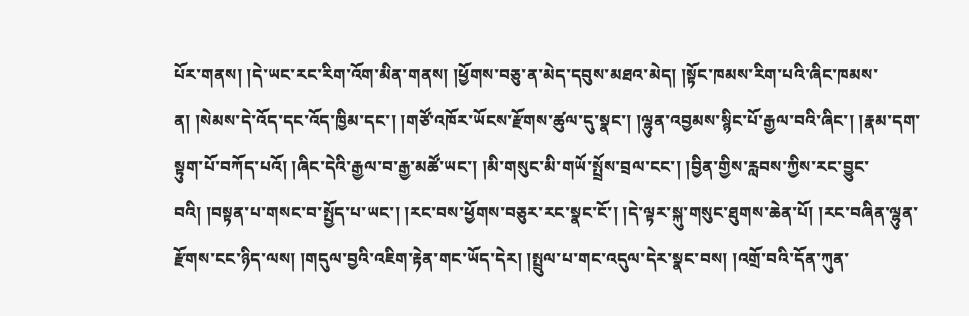པོར་གནས། །དེ་ཡང་རང་རིག་འོག་མིན་གནས། །ཕྱོགས་བཅུ་ན་མེད་དབུས་མཐའ་མེད། །སྟོང་ཁམས་རིག་པའི་ཞིང་ཁམས་ན། །སེམས་དེ་འོད་དང་འོད་ཁྱིམ་དང་། །གཙོ་འཁོར་ཡོངས་རྫོགས་ཚུལ་དུ་སྣང་། །ལྷུན་འབྱམས་སྙིང་པོ་རྒྱལ་བའི་ཞིང་། །རྣམ་དག་སྟུག་པོ་བཀོད་པའོ། །ཞིང་དེའི་རྒྱལ་བ་རྒྱ་མཚོ་ཡང་། །མི་གསུང་མི་གཡོ་སྤྲོས་བྲལ་ངང་། །བྱིན་གྱིས་རླབས་ཀྱིས་རང་བྱུང་བའི། །བསྟན་པ་གསང་བ་སྤྱོད་པ་ཡང་། །རང་བས་ཕྱོགས་བཅུར་རང་སྣང་ངོ་། །དེ་ལྟར་སྐུ་གསུང་ཐུགས་ཆེན་པོ། །རང་བཞིན་ལྷུན་རྫོགས་ངང་ཉིད་ལས། །གདུལ་བྱའི་འཇིག་རྟེན་གང་ཡོད་དེར། །སྤྲུལ་པ་གང་འདུལ་དེར་སྣང་བས། །འགྲོ་བའི་དོན་ཀུན་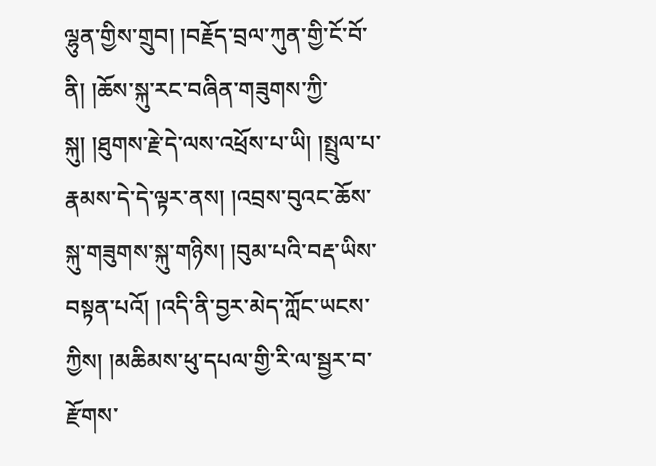ལྷུན་གྱིས་གྲུབ། །བརྗོད་བྲལ་ཀུན་གྱི་ངོ་བོ་ནི། །ཆོས་སྐུ་རང་བཞིན་གཟུགས་ཀྱི་སྐུ། །ཐུགས་རྗེ་དེ་ལས་འཕྲོས་པ་ཡི། །སྤྲུལ་པ་རྣམས་དེ་དེ་ལྟར་ནས། །འབྲས་བུའང་ཆོས་སྐུ་གཟུགས་སྐུ་གཉིས། །བུམ་པའི་བརྡ་ཡིས་བསྟན་པའོ། །འདི་ནི་བྱར་མེད་ཀློང་ཡངས་ཀྱིས། །མཆིམས་ཕུ་དཔལ་གྱི་རི་ལ་སྦྱར་བ་རྫོགས་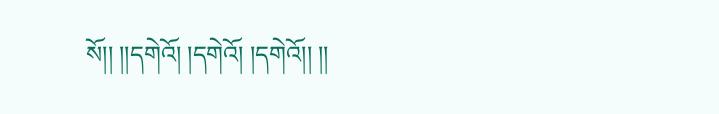སོ།། །།དགེའོ། །དགེའོ། །དགེའོ།། །།